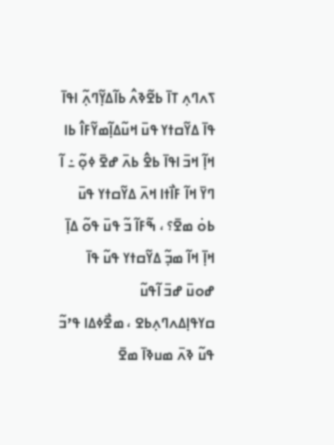ߖߍߣߍ߲ ߠߊ߫ ߕߐ߬ߢߍ߮ ߕߊ߬ߡߌ߲߬ߣߍ߲߬ ߊߟߊ߫ ߟߊ߫ ߡߌ߬ߛߙߌ ߟߎ߫ ߞߎ߬ߡߊ߲߬ߘߌ߬ߓߊ߮ ߕߊ ߞߊ߲߬ ߞߏ߫ ߊߟߊ߫ ߕߐ߮ ߕߍ߫ ߝߐ߫ ߦߋ߲߬ ߸ ߊ߬ ߣߌ߫ ߞߊ߬ ߓߊ߯ߙߊ ߞߍ߫ ߡߌ߬ߛߙߌ ߟߎ߫ ߕߋ߭ ߘߐ߫؟ ، ߒ߬ߓߊ߬ ߏ߬ ߟߎ߫ ߟߋ߬ ߡߊ߲߫ ߞߊ߲߫ ߞߊ߬ ߘߏ߲߬ ߡߌ߬ߛߙߌ ߟߎ߬ ߟߊ߫ ߝߋߎ߫ ߝߏ߫ ߊ߬ߟߎ߬ ߛߌߟߊ߲ߡߍߣߍ߲ߕߐ ، ߘߐ߯ߦߡߊ ߟߴߏ߬ ߟߎ߬ ߢߍ߫ ߘߎߢߊ߫ ߘߐ߫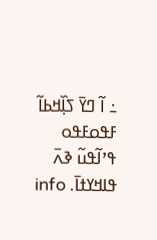߸ ߊ߬ ߣߌ߫ ߖߊ߲߰ߞߕߊ߬ ߓߟߋߓߟߋ ߟߴߊ߬ߟߎ߬ ߢߍ߫ ߟߊߞߌߙߊ߫. info